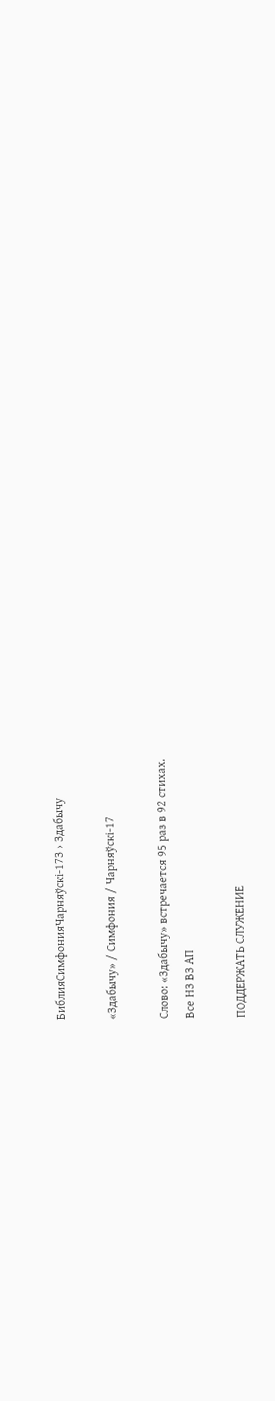БиблияСимфонияЧарняўскі-17З › Здабычу

«Здабычу» / Симфония / Чарняўскі-17

Слово: «Здабычу» встречается 95 раз в 92 стихах.
Все НЗ ВЗ АП

ПОДДЕРЖАТЬ СЛУЖЕНИЕ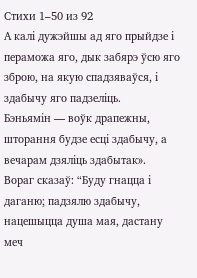Стихи 1–50 из 92
А калі дужэйшы ад яго прыйдзе і пераможа яго, дык забярэ ўсю яго зброю, на якую спадзяваўся, і здабычу яго падзеліць.
Бэньямін — воўк драпежны, шторання будзе есці здабычу, а вечарам дзяліць здабытак».
Вораг сказаў: “Буду гнацца і даганю; падзялю здабычу, нацешыцца душа мая, дастану меч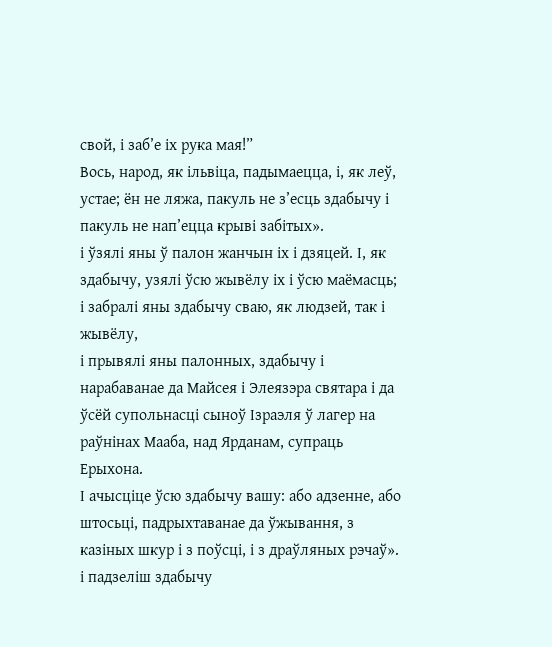свой, і заб’е іх рука мая!”
Вось, народ, як ільвіца, падымаецца, і, як леў, устае; ён не ляжа, пакуль не з’есць здабычу і пакуль не нап’ецца крыві забітых».
і ўзялі яны ў палон жанчын іх і дзяцей. І, як здабычу, узялі ўсю жывёлу іх і ўсю маёмасць;
і забралі яны здабычу сваю, як людзей, так і жывёлу,
і прывялі яны палонных, здабычу і нарабаванае да Майсея і Элеязэра святара і да ўсёй супольнасці сыноў Ізраэля ў лагер на раўнінах Мааба, над Ярданам, супраць Ерыхона.
І ачысціце ўсю здабычу вашу: або адзенне, або штосьці, падрыхтаванае да ўжывання, з казіных шкур і з поўсці, і з драўляных рэчаў».
і падзеліш здабычу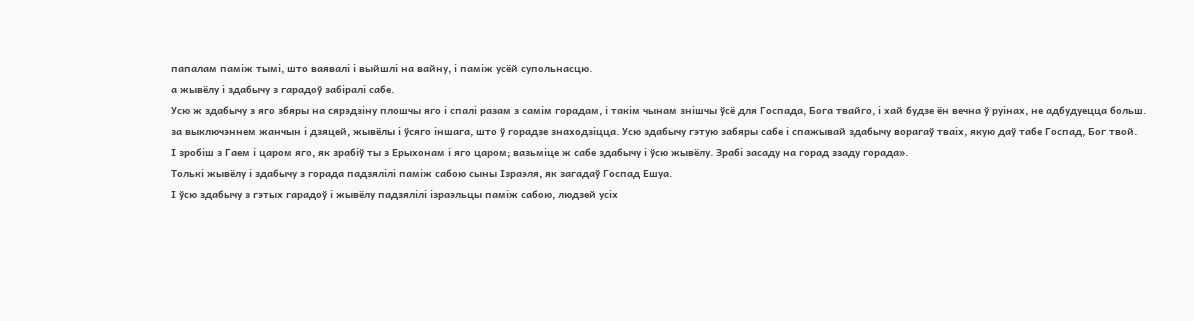папалам паміж тымі, што ваявалі і выйшлі на вайну, і паміж усёй супольнасцю.
а жывёлу і здабычу з гарадоў забіралі сабе.
Усю ж здабычу з яго збяры на сярэдзіну плошчы яго і спалі разам з самім горадам, і такім чынам знішчы ўсё для Госпада, Бога твайго, і хай будзе ён вечна ў руінах, не адбудуецца больш.
за выключэннем жанчын і дзяцей, жывёлы і ўсяго іншага, што ў горадзе знаходзіцца. Усю здабычу гэтую забяры сабе і спажывай здабычу ворагаў тваіх, якую даў табе Госпад, Бог твой.
І зробіш з Гаем і царом яго, як зрабіў ты з Ерыхонам і яго царом; вазьміце ж сабе здабычу і ўсю жывёлу. Зрабі засаду на горад ззаду горада».
Толькі жывёлу і здабычу з горада падзялілі паміж сабою сыны Ізраэля, як загадаў Госпад Ешуа.
І ўсю здабычу з гэтых гарадоў і жывёлу падзялілі ізраэльцы паміж сабою, людзей усіх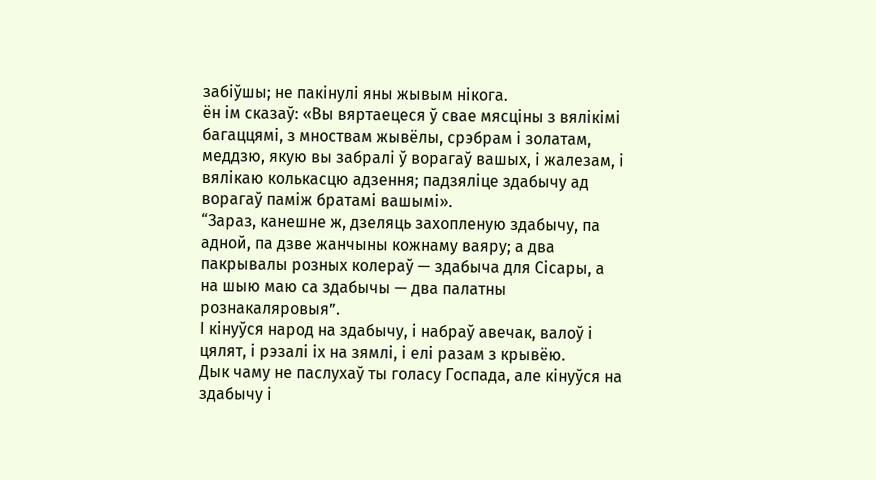забіўшы; не пакінулі яны жывым нікога.
ён ім сказаў: «Вы вяртаецеся ў свае мясціны з вялікімі багаццямі, з мноствам жывёлы, срэбрам і золатам, меддзю, якую вы забралі ў ворагаў вашых, і жалезам, і вялікаю колькасцю адзення; падзяліце здабычу ад ворагаў паміж братамі вашымі».
“Зараз, канешне ж, дзеляць захопленую здабычу, па адной, па дзве жанчыны кожнаму ваяру; а два пакрывалы розных колераў — здабыча для Сісары, а на шыю маю са здабычы — два палатны рознакаляровыя”.
І кінуўся народ на здабычу, і набраў авечак, валоў і цялят, і рэзалі іх на зямлі, і елі разам з крывёю.
Дык чаму не паслухаў ты голасу Госпада, але кінуўся на здабычу і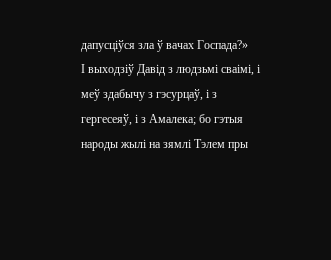дапусціўся зла ў вачах Госпада?»
І выходзіў Давід з людзьмі сваімі, і меў здабычу з гэсурцаў, і з гергесеяў, і з Амалека; бо гэтыя народы жылі на зямлі Тэлем пры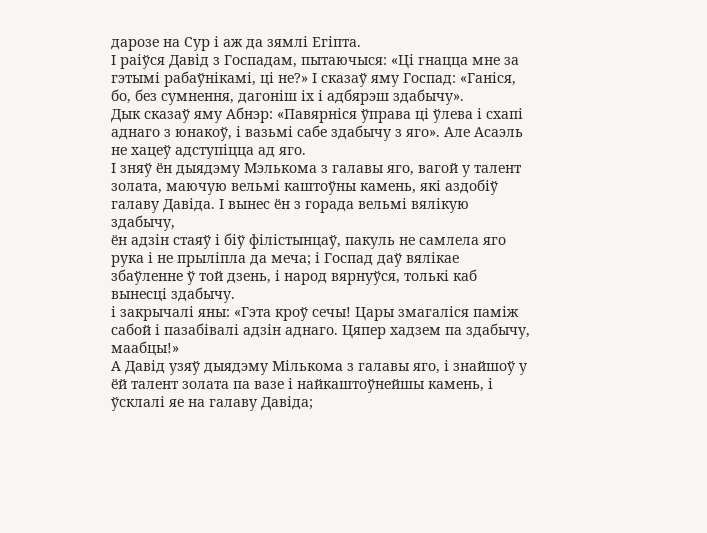дарозе на Сур і аж да зямлі Егіпта.
І раіўся Давід з Госпадам, пытаючыся: «Ці гнацца мне за гэтымі рабаўнікамі, ці не?» І сказаў яму Госпад: «Ганіся, бо, без сумнення, дагоніш іх і адбярэш здабычу».
Дык сказаў яму Абнэр: «Павярніся ўправа ці ўлева і схапі аднаго з юнакоў, і вазьмі сабе здабычу з яго». Але Асаэль не хацеў адступіцца ад яго.
І зняў ён дыядэму Мэлькома з галавы яго, вагой у талент золата, маючую вельмі каштоўны камень, які аздобіў галаву Давіда. І вынес ён з горада вельмі вялікую здабычу,
ён адзін стаяў і біў філістынцаў, пакуль не самлела яго рука і не прыліпла да меча; і Госпад даў вялікае збаўленне ў той дзень, і народ вярнуўся, толькі каб вынесці здабычу.
і закрычалі яны: «Гэта кроў сечы! Цары змагаліся паміж сабой і пазабівалі адзін аднаго. Цяпер хадзем па здабычу, маабцы!»
А Давід узяў дыядэму Мількома з галавы яго, і знайшоў у ёй талент золата па вазе і найкаштоўнейшы камень, і ўсклалі яе на галаву Давіда;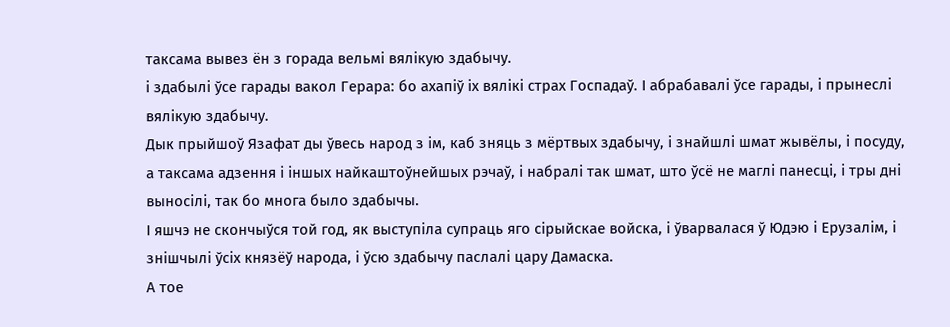таксама вывез ён з горада вельмі вялікую здабычу.
і здабылі ўсе гарады вакол Герара: бо ахапіў іх вялікі страх Госпадаў. І абрабавалі ўсе гарады, і прынеслі вялікую здабычу.
Дык прыйшоў Язафат ды ўвесь народ з ім, каб зняць з мёртвых здабычу, і знайшлі шмат жывёлы, і посуду, а таксама адзення і іншых найкаштоўнейшых рэчаў, і набралі так шмат, што ўсё не маглі панесці, і тры дні выносілі, так бо многа было здабычы.
І яшчэ не скончыўся той год, як выступіла супраць яго сірыйскае войска, і ўварвалася ў Юдэю і Ерузалім, і знішчылі ўсіх князёў народа, і ўсю здабычу паслалі цару Дамаска.
А тое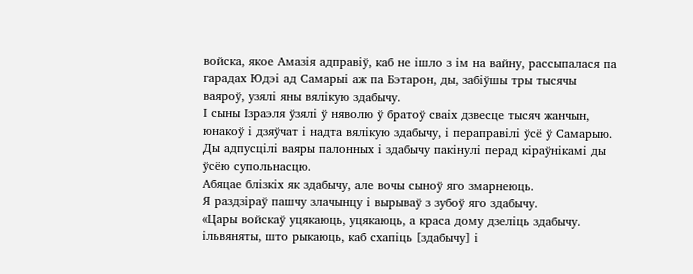войска, якое Амазія адправіў, каб не ішло з ім на вайну, рассыпалася па гарадах Юдэі ад Самарыі аж па Бэтарон, ды, забіўшы тры тысячы ваяроў, узялі яны вялікую здабычу.
І сыны Ізраэля ўзялі ў няволю ў братоў сваіх дзвесце тысяч жанчын, юнакоў і дзяўчат і надта вялікую здабычу, і пераправілі ўсё ў Самарыю.
Ды адпусцілі ваяры палонных і здабычу пакінулі перад кіраўнікамі ды ўсёю супольнасцю.
Абяцае блізкіх як здабычу, але вочы сыноў яго змарнеюць.
Я раздзіраў пашчу злачынцу і вырываў з зубоў яго здабычу.
«Цары войскаў уцякаюць, уцякаюць, а краса дому дзеліць здабычу.
ільвяняты, што рыкаюць, каб схапіць [здабычу] і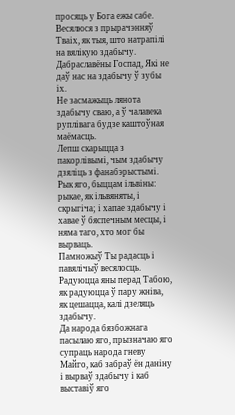просяць у Бога ежы сабе.
Весялюся з прырачэнняў Тваіх, як тыя, што натрапілі на вялікую здабычу.
Дабраславёны Госпад, Які не даў нас на здабычу ў зубы іх.
Не засмажыць лянота здабычу сваю, а ў чалавека руплівага будзе каштоўная маёмасць.
Лепш скарыцца з пакорлівымі, чым здабычу дзяліць з фанабэрыстымі.
Рык яго, быццам ільвіны: рыкае, як ільвяняты, і скрыгіча; і хапае здабычу і хавае ў бяспечным месцы, і няма таго, хто мог бы вырваць.
Памножыў Ты радасць і павялічыў весялосць. Радуюцца яны перад Табою, як радуюцца ў пару жніва, як цешацца, калі дзеляць здабычу.
Да народа бязбожнага пасылаю яго, прызначаю яго супраць народа гневу Майго, каб забраў ён даніну і вырваў здабычу і каб выставіў яго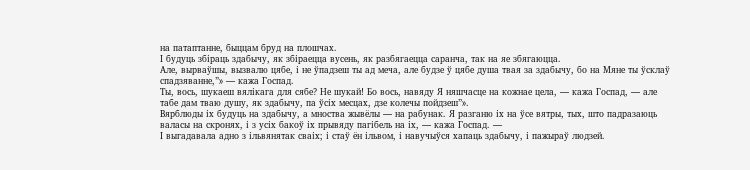на патаптанне, быццам бруд на плошчах.
І будуць збіраць здабычу, як збіраецца вусень, як разбягаецца саранча, так на яе збягаюцца.
Але, вырваўшы, вызвалю цябе, і не ўпадзеш ты ад меча, але будзе ў цябе душа твая за здабычу, бо на Мяне ты ўсклаў спадзяванне,”» — кажа Госпад.
Ты, вось, шукаеш вялікага для сябе? Не шукай! Бо вось, навяду Я няшчасце на кожнае цела, — кажа Госпад, — але табе дам тваю душу, як здабычу, па ўсіх месцах, дзе колечы пойдзеш”».
Вярблюды іх будуць на здабычу, а мноства жывёлы — на рабунак. Я разганю іх на ўсе вятры, тых, што падразаюць валасы на скронях, і з усіх бакоў іх прывяду пагібель на іх, — кажа Госпад. —
І выгадавала адно з ільвянятак сваіх; і стаў ён ільвом, і навучыўся хапаць здабычу, і пажыраў людзей.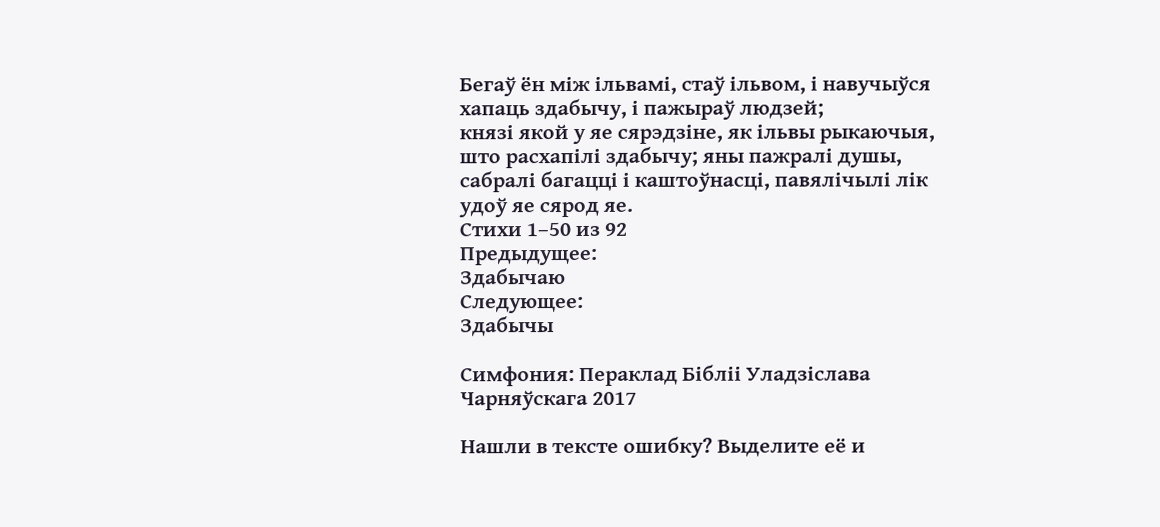Бегаў ён між ільвамі, стаў ільвом, і навучыўся хапаць здабычу, і пажыраў людзей;
князі якой у яе сярэдзіне, як ільвы рыкаючыя, што расхапілі здабычу; яны пажралі душы, сабралі багацці і каштоўнасці, павялічылі лік удоў яе сярод яе.
Стихи 1–50 из 92
Предыдущее:
Здабычаю
Следующее:
Здабычы

Симфония: Пераклад Бібліі Уладзіслава Чарняўскага 2017

Нашли в тексте ошибку? Выделите её и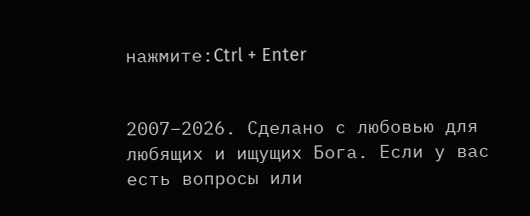нажмите:Ctrl + Enter


2007–2026. Сделано с любовью для любящих и ищущих Бога. Если у вас есть вопросы или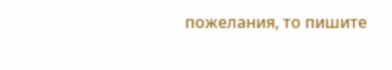пожелания, то пишите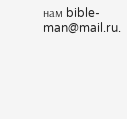нам bible-man@mail.ru.